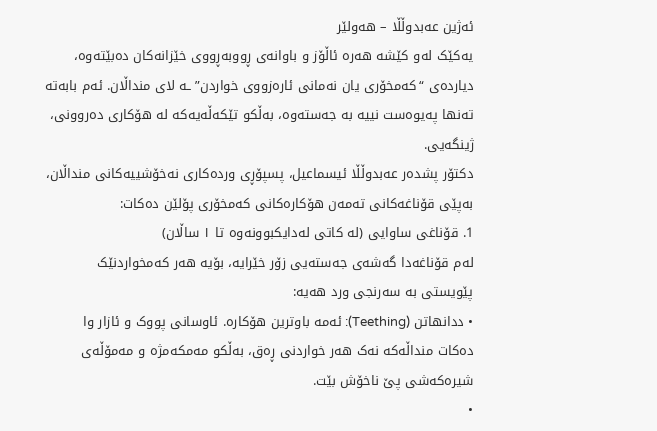ئەژین عەبدوڵڵا – هەولێر
یەکێک لەو کێشە هەرە ئاڵۆز و باوانەی ڕووبەڕووی خێزانەکان دەبێتەوە، دیاردەی “کەمخۆری یان نەمانی ئارەزووی خواردن”ـە لای منداڵان. ئەم بابەتە تەنها پەیوەست نییە بە جەستەوە، بەڵکو تێکەڵەیەکە لە هۆکاری دەروونی، ژینگەیی.
دکتۆر پشدەر عەبدوڵڵا ئیسماعیل، پسپۆڕی وردەکاری نەخۆشییەکانی منداڵان، بەپێی قۆناغەکانی تەمەن هۆکارەکانی کەمخۆری پۆلێن دەکات:
1. قۆناغی ساوایی (لە کاتی لەدایکبوونەوە تا ١ ساڵان)
لەم قۆناغەدا گەشەی جەستەیی زۆر خێرایە، بۆیە هەر کەمخواردنێک پێویستی بە سەرنجی ورد هەیە:
• ددانهاتن (Teething): ئەمە باوترین هۆکارە. ئاوسانی پووک و ئازار وا دەکات منداڵەکە نەک هەر خواردنی ڕەق، بەڵکو مەمکەمژە و مەمۆڵەی شیرەکەشی پێ ناخۆش بێت.
•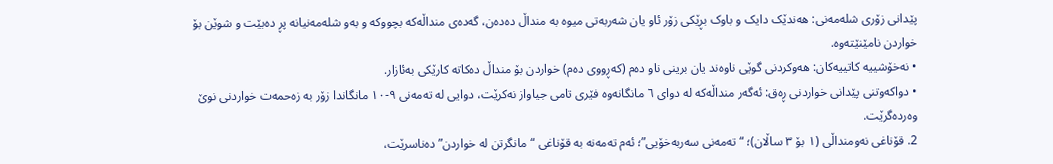پێدانی زۆری شلەمەنی: هەندێک دایک و باوک بڕێکی زۆر ئاو یان شەربەتی میوە بە منداڵ دەدەن، گەدەی منداڵەکە بچووکە و بەو شلەمەنیانە پڕ دەبێت و شوێن بۆ خواردن نامێنێتەوە.
• نەخۆشییە کاتییەکان: هەوکردنی گوێی ناوەند یان برینی ناو دەم (کەڕووی دەم) خواردن بۆ منداڵ دەکاتە کارێکی بەئازار.
• دواکەوتنی پێدانی خواردنی ڕەق: ئەگەر منداڵەکە لە دوای ٦ مانگانەوە فێری تامی جیاواز نەکرێت، دوایی لە تەمەنی ٩-١٠ مانگاندا زۆر بە زەحمەت خواردنی نوێ وەردەگرێت.
2. قۆناغی نەومنداڵی (١ بۆ ٣ ساڵان)؛ “تەمەنی سەربەخۆیی”؛ ئەم تەمەنە بە قۆناغی “مانگرتن لە خواردن” دەناسرێت،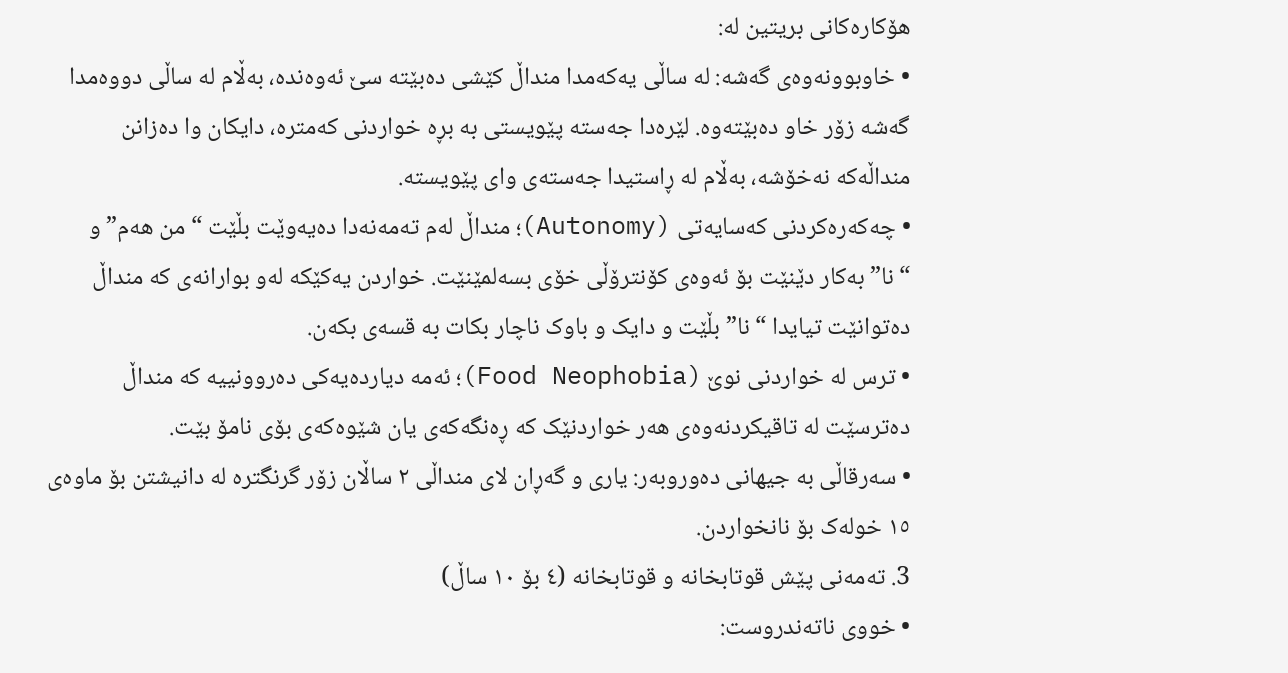هۆکارەکانی بریتین لە:
• خاوبوونەوەی گەشە: لە ساڵی یەکەمدا منداڵ کێشی دەبێتە سێ ئەوەندە، بەڵام لە ساڵی دووەمدا گەشە زۆر خاو دەبێتەوە. لێرەدا جەستە پێویستی بە بڕە خواردنی کەمترە، دایکان وا دەزانن منداڵەکە نەخۆشە، بەڵام لە ڕاستیدا جەستەی وای پێویستە.
• چەکەرەکردنی کەسایەتی (Autonomy)؛ منداڵ لەم تەمەنەدا دەیەوێت بڵێت “من هەم” و “نا” بەکار دێنێت بۆ ئەوەی کۆنترۆڵی خۆی بسەلمێنێت. خواردن یەکێکە لەو بوارانەی کە منداڵ دەتوانێت تیایدا “نا” بڵێت و دایک و باوک ناچار بکات بە قسەی بکەن.
• ترس لە خواردنی نوێ (Food Neophobia)؛ ئەمە دیاردەیەکی دەروونییە کە منداڵ دەترسێت لە تاقیکردنەوەی هەر خواردنێک کە ڕەنگەکەی یان شێوەکەی بۆی نامۆ بێت.
• سەرقاڵی بە جیهانی دەوروبەر: یاری و گەڕان لای منداڵی ٢ ساڵان زۆر گرنگترە لە دانیشتن بۆ ماوەی ١٥ خولەک بۆ نانخواردن.
3. تەمەنی پێش قوتابخانە و قوتابخانە (٤ بۆ ١٠ ساڵ)
• خووی ناتەندروست: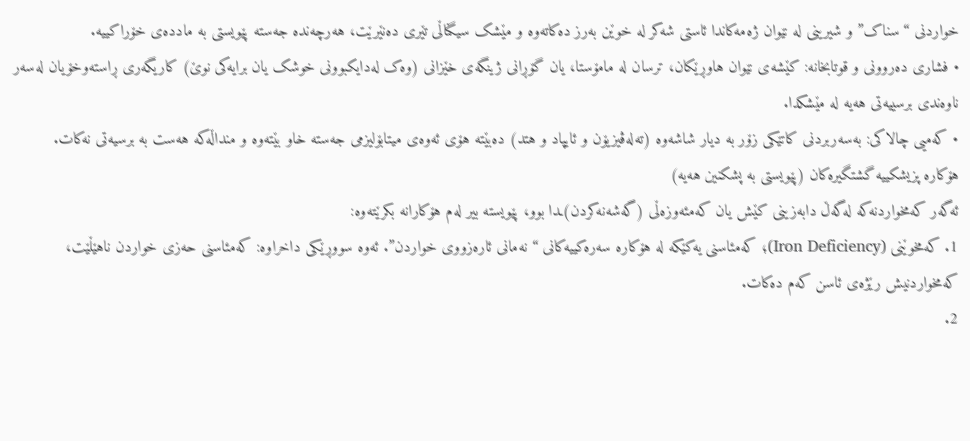خواردنی “سناک” و شیرینی لە نێوان ژەمەکاندا ئاستی شەکر لە خوێن بەرز دەکاتەوە و مێشک سیگناڵی تێری دەنێرێت، هەرچەندە جەستە پێویستی بە ماددەی خۆراکییە.
• فشاری دەروونی و قوتابخانە: کێشەی نێوان هاوڕێکان، ترسان لە مامۆستا، یان گۆڕانی ژینگەی خێزانی (وەک لەدایکبوونی خوشک یان برایەکی نوێ) کاریگەری ڕاستەوخۆیان لەسەر ناوەندی برسییەتی هەیە لە مێشکدا.
• کەمیی چالاکی: بەسەربردنی کاتێکی زۆر بە دیار شاشەوە (تەلەڤیزیۆن و ئایپاد و هتد) دەبێتە هۆی ئەوەی میتابۆلیزمی جەستە خاو بێتەوە و منداڵەکە هەست بە برسیەتی نەکات.
هۆکارە پزیشکییە گشتگیرەکان (پێویستی بە پشکنین هەیە)
ئەگەر کەمخواردنەکە لەگەڵ دابەزینی کێش یان کەمئەوزەڵی (گەشەنەکردن)ـدا بوو، پێویستە بیر لەم هۆکارانە بکرێتەوە:
1. کەمخوێنی (Iron Deficiency)؛ کەمئاسنی یەکێکە لە هۆکارە سەرەکییەکانی “نەمانی ئارەزووی خواردن”. ئەوە سووڕێکی داخراوە: کەمئاسنی حەزی خواردن ناهێڵێت، کەمخواردنیش رێژەی ئاسن کەم دەکات.
2.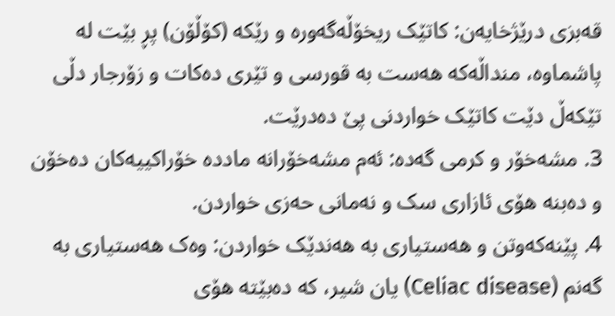قەبزی درێژخایەن: کاتێک ریخۆڵەگەورە و رێکە (کۆڵۆن) پڕ بێت لە پاشماوە، منداڵەکە هەست بە قورسی و تێری دەکات و زۆرجار دڵی تێکەڵ دێت کاتێک خواردنی پێ دەدرێت.
3. مشەخۆر و کرمی گەدە: ئەم مشەخۆرانە ماددە خۆراکییەکان دەخۆن و دەبنە هۆی ئازاری سک و نەمانی حەزی خواردن.
4. پێنەکەوتن و هەستیاری بە هەندێک خواردن: وەک هەستیاری بە گەنم (Celiac disease) یان شیر، کە دەبێتە هۆی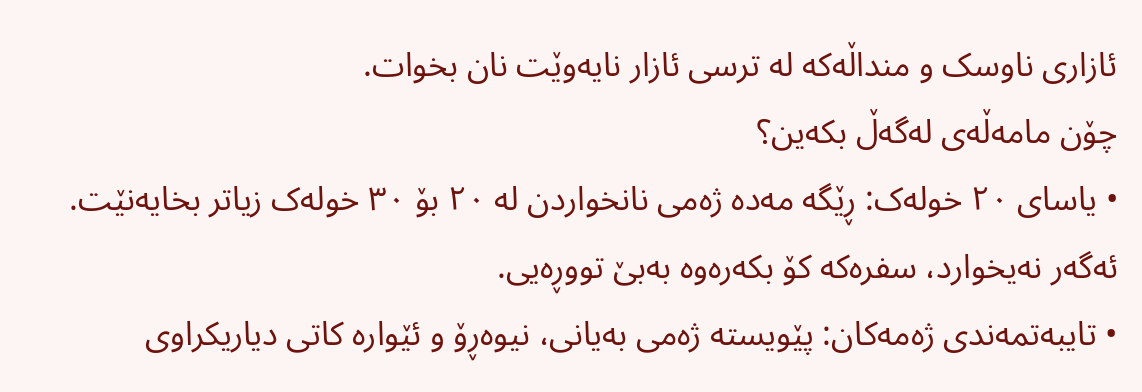ئازاری ناوسک و منداڵەکە لە ترسی ئازار نایەوێت نان بخوات.
چۆن مامەڵەی لەگەڵ بکەین؟
• یاسای ٢٠ خولەک: ڕێگە مەدە ژەمی نانخواردن لە ٢٠ بۆ ٣٠ خولەک زیاتر بخایەنێت. ئەگەر نەیخوارد، سفرەکە کۆ بکەرەوە بەبێ تووڕەیی.
• تایبەتمەندی ژەمەکان: پێویستە ژەمی بەیانی، نیوەڕۆ و ئێوارە کاتی دیاریکراوی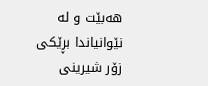هەبێت و لە نێوانیاندا بڕێکی زۆر شیرینی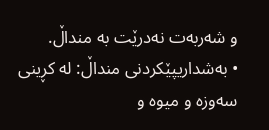و شەربەت نەدرێت بە منداڵ.
• بەشداریپێکردنی منداڵ: لە کڕینی سەوزە و میوە و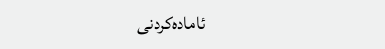ئامادەکردنی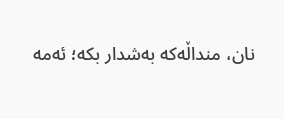نان، منداڵەکە بەشدار بکە؛ ئەمە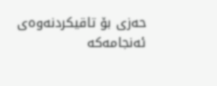حەزی بۆ تاقیکردنەوەی ئەنجامەکە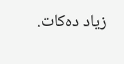زیاد دەکات.